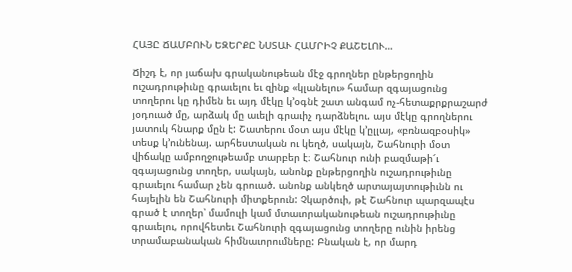ՀԱՅԸ ՃԱՄԲՈՒՆ ԵԶԵՐՔԸ ՆՍՏԱՒ ՀԱՄՐԻՉ ՔԱՇԵԼՈՒ…

Ճիշդ է, որ յաճախ գրականութեան մէջ գրողներ ընթերցողին ուշադրութիւնը գրաւելու եւ զինք «կլանելու» համար զգայացունց տողերու կը դիմեն եւ այդ մէկը կ՚օգնէ շատ անգամ ոչ-հետաքրքրաշարժ յօդուած մը, արձակ մը աւելի գրաւիչ դարձնելու. այս մէկը գրողներու յատուկ հնարք մըն է: Շատերու մօտ այս մէկը կ՚ըլլայ, «բռնազբօսիկ» տեսք կ՚ունենայ. արհեստական ու կեղծ, սակայն, Շահնուրի մօտ վիճակը ամբողջութեամբ տարբեր է։ Շահնուր ունի բազմաթի՜ւ զգայացունց տողեր, սակայն, անոնք ընթերցողին ուշադրութիւնը գրաւելու համար չեն գրուած. անոնք անկեղծ արտայայտութիւնն ու հայելին են Շահնուրի միտքերուն: Չկարծուի, թէ Շահնուր պարզապէս գրած է տողեր՝ մամուլի կամ մտաւորականութեան ուշադրութիւնը գրաւելու, որովհետեւ Շահնուրի զգայացունց տողերը ունին իրենց տրամաբանական հիմնաւորումները: Բնական է, որ մարդ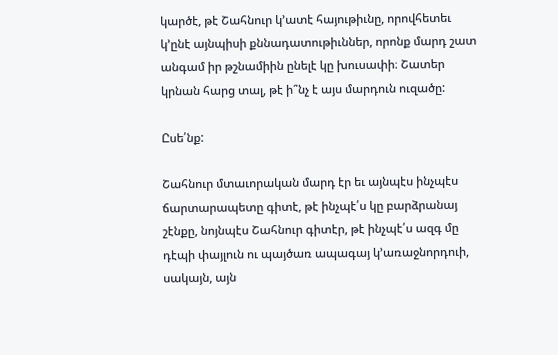կարծէ, թէ Շահնուր կ՚ատէ հայութիւնը, որովհետեւ կ՚ընէ այնպիսի քննադատութիւններ, որոնք մարդ շատ անգամ իր թշնամիին ընելէ կը խուսափի։ Շատեր կրնան հարց տալ, թէ ի՞նչ է այս մարդուն ուզածը:

Ըսե՛նք:

Շահնուր մտաւորական մարդ էր եւ այնպէս ինչպէս ճարտարապետը գիտէ, թէ ինչպէ՛ս կը բարձրանայ շէնքը, նոյնպէս Շահնուր գիտէր, թէ ինչպէ՛ս ազգ մը դէպի փայլուն ու պայծառ ապագայ կ՚առաջնորդուի, սակայն, այն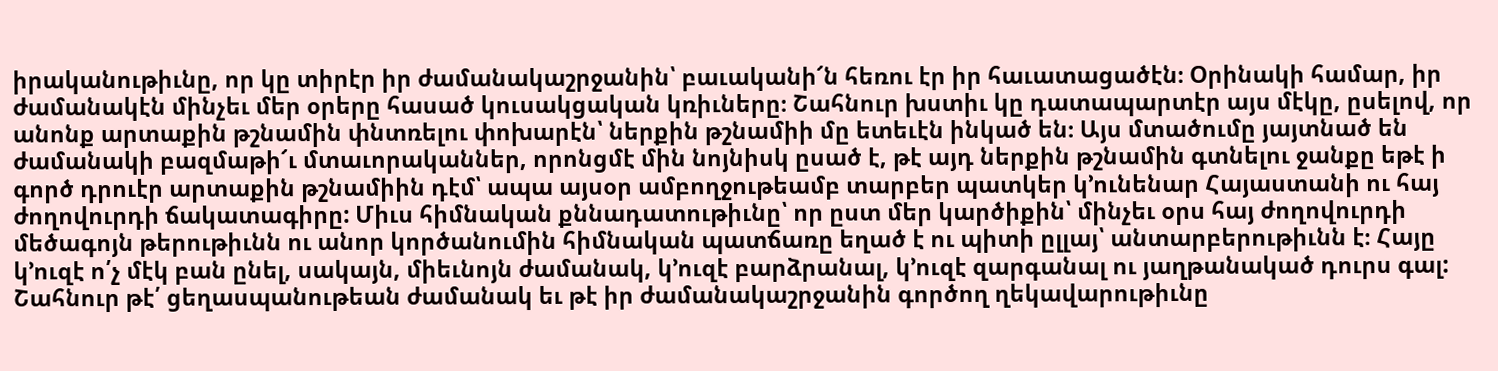իրականութիւնը, որ կը տիրէր իր ժամանակաշրջանին՝ բաւականի՜ն հեռու էր իր հաւատացածէն։ Օրինակի համար, իր ժամանակէն մինչեւ մեր օրերը հասած կուսակցական կռիւները։ Շահնուր խստիւ կը դատապարտէր այս մէկը, ըսելով, որ անոնք արտաքին թշնամին փնտռելու փոխարէն՝ ներքին թշնամիի մը ետեւէն ինկած են։ Այս մտածումը յայտնած են ժամանակի բազմաթի՜ւ մտաւորականներ, որոնցմէ մին նոյնիսկ ըսած է, թէ այդ ներքին թշնամին գտնելու ջանքը եթէ ի գործ դրուէր արտաքին թշնամիին դէմ՝ ապա այսօր ամբողջութեամբ տարբեր պատկեր կ՚ունենար Հայաստանի ու հայ ժողովուրդի ճակատագիրը: Միւս հիմնական քննադատութիւնը՝ որ ըստ մեր կարծիքին՝ մինչեւ օրս հայ ժողովուրդի մեծագոյն թերութիւնն ու անոր կործանումին հիմնական պատճառը եղած է ու պիտի ըլլայ՝ անտարբերութիւնն է։ Հայը կ՚ուզէ ո՛չ մէկ բան ընել, սակայն, միեւնոյն ժամանակ, կ՚ուզէ բարձրանալ, կ՚ուզէ զարգանալ ու յաղթանակած դուրս գալ: Շահնուր թէ՛ ցեղասպանութեան ժամանակ եւ թէ իր ժամանակաշրջանին գործող ղեկավարութիւնը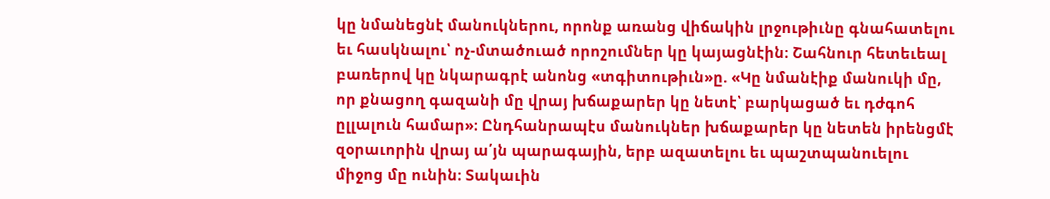կը նմանեցնէ մանուկներու, որոնք առանց վիճակին լրջութիւնը գնահատելու եւ հասկնալու՝ ոչ-մտածուած որոշումներ կը կայացնէին։ Շահնուր հետեւեալ բառերով կը նկարագրէ անոնց «տգիտութիւն»ը. «Կը նմանէիք մանուկի մը, որ քնացող գազանի մը վրայ խճաքարեր կը նետէ՝ բարկացած եւ դժգոհ ըլլալուն համար»։ Ընդհանրապէս մանուկներ խճաքարեր կը նետեն իրենցմէ զօրաւորին վրայ ա՛յն պարագային, երբ ազատելու եւ պաշտպանուելու միջոց մը ունին։ Տակաւին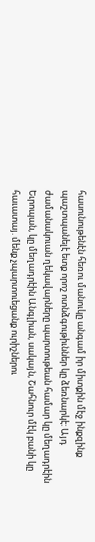հասունութենէն հեռու մանուկը անգամ իր միտքին մէջ ինքզինք պաշտպանելէ ետք որոշ ոտնձգութիւններ կը ձեռնարկէ: Այդ ժամանակուան ղեկավարները պարտութեան համար կը մեղադրէին Եւրոպան, կը մեղադրէին Անգլիան, սակայն, Շահնուր մէկ բանի կը հաւատայ. մենք չպարտուեցանք ուրիշներու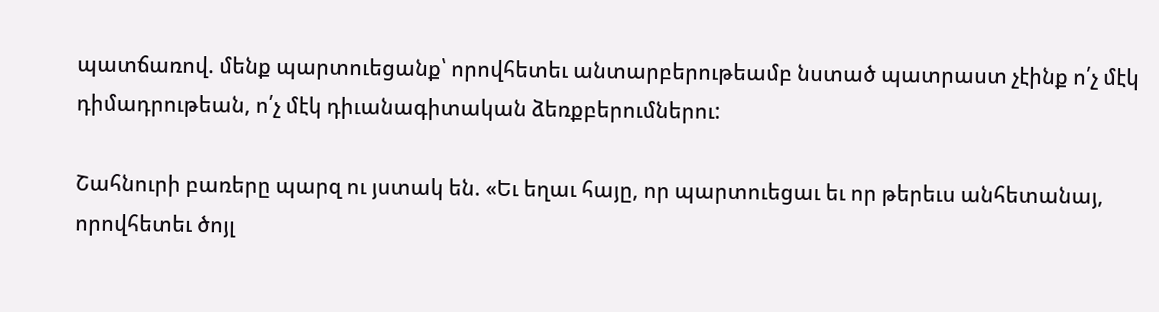պատճառով. մենք պարտուեցանք՝ որովհետեւ անտարբերութեամբ նստած պատրաստ չէինք ո՛չ մէկ դիմադրութեան, ո՛չ մէկ դիւանագիտական ձեռքբերումներու:

Շահնուրի բառերը պարզ ու յստակ են. «Եւ եղաւ հայը, որ պարտուեցաւ եւ որ թերեւս անհետանայ, որովհետեւ ծոյլ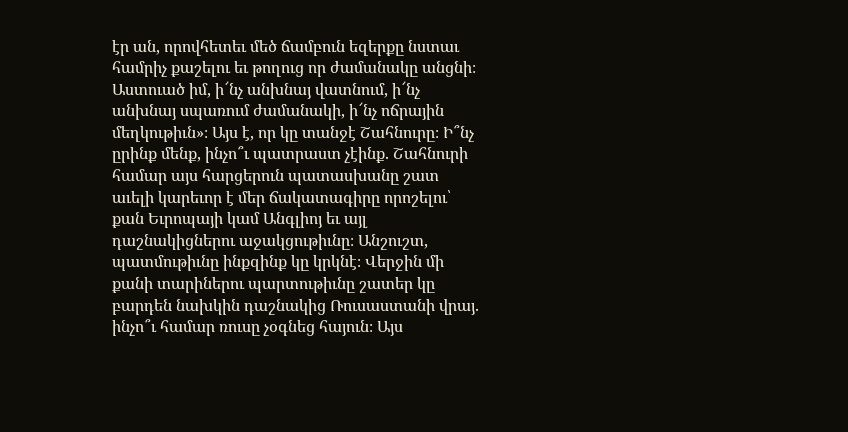էր ան, որովհետեւ մեծ ճամբուն եզերքը նստաւ համրիչ քաշելու եւ թողուց որ ժամանակը անցնի։ Աստուած իմ, ի՜նչ անխնայ վատնում, ի՜նչ անխնայ սպառում ժամանակի, ի՜նչ ոճրային մեղկութիւն»։ Այս է, որ կը տանջէ Շահնուրը։ Ի՞նչ ըրինք մենք, ինչո՞ւ պատրաստ չէինք. Շահնուրի համար այս հարցերուն պատասխանը շատ աւելի կարեւոր է մեր ճակատագիրը որոշելու՝ քան Եւրոպայի կամ Անգլիոյ եւ այլ դաշնակիցներու աջակցութիւնը։ Անշուշտ, պատմութիւնը ինքզինք կը կրկնէ։ Վերջին մի քանի տարիներու պարտութիւնը շատեր կը բարդեն նախկին դաշնակից Ռուսաստանի վրայ. ինչո՞ւ համար ռուսը չօգնեց հայուն։ Այս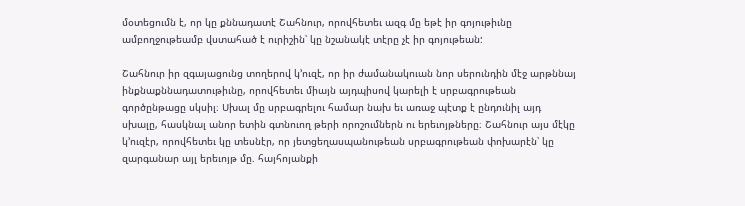մօտեցումն է, որ կը քննադատէ Շահնուր, որովհետեւ ազգ մը եթէ իր գոյութիւնը ամբողջութեամբ վստահած է ուրիշին՝ կը նշանակէ տէրը չէ իր գոյութեան:

Շահնուր իր զգայացունց տողերով կ՚ուզէ, որ իր ժամանակուան նոր սերունդին մէջ արթննայ ինքնաքննադատութիւնը, որովհետեւ միայն այդպիսով կարելի է սրբագրութեան գործընթացը սկսիլ։ Սխալ մը սրբագրելու համար նախ եւ առաջ պէտք է ընդունիլ այդ սխալը, հասկնալ անոր ետին գտնուող թերի որոշումներն ու երեւոյթները։ Շահնուր այս մէկը կ՚ուզէր, որովհետեւ կը տեսնէր, որ յետցեղասպանութեան սրբագրութեան փոխարէն՝ կը զարգանար այլ երեւոյթ մը. հայհոյանքի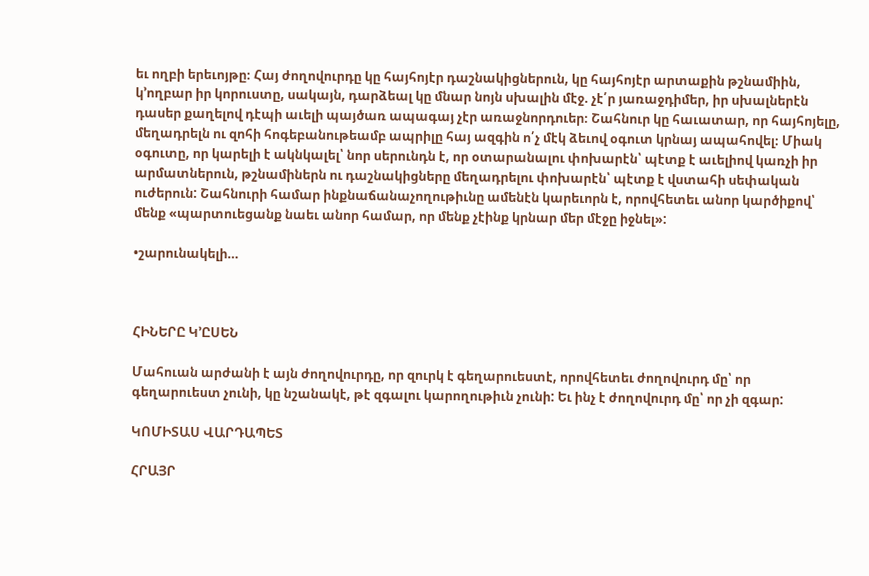եւ ողբի երեւոյթը։ Հայ ժողովուրդը կը հայհոյէր դաշնակիցներուն, կը հայհոյէր արտաքին թշնամիին, կ՚ողբար իր կորուստը, սակայն, դարձեալ կը մնար նոյն սխալին մէջ. չէ՛ր յառաջդիմեր, իր սխալներէն դասեր քաղելով դէպի աւելի պայծառ ապագայ չէր առաջնորդուեր։ Շահնուր կը հաւատար, որ հայհոյելը, մեղադրելն ու զոհի հոգեբանութեամբ ապրիլը հայ ազգին ո՛չ մէկ ձեւով օգուտ կրնայ ապահովել։ Միակ օգուտը, որ կարելի է ակնկալել՝ նոր սերունդն է, որ օտարանալու փոխարէն՝ պէտք է աւելիով կառչի իր արմատներուն, թշնամիներն ու դաշնակիցները մեղադրելու փոխարէն՝ պէտք է վստահի սեփական ուժերուն: Շահնուրի համար ինքնաճանաչողութիւնը ամենէն կարեւորն է, որովհետեւ անոր կարծիքով՝ մենք «պարտուեցանք նաեւ անոր համար, որ մենք չէինք կրնար մեր մէջը իջնել»:

•շարունակելի…



ՀԻՆԵՐԸ Կ՚ԸՍԵՆ

Մահուան արժանի է այն ժողովուրդը, որ զուրկ է գեղարուեստէ, որովհետեւ ժողովուրդ մը՝ որ գեղարուեստ չունի, կը նշանակէ, թէ զգալու կարողութիւն չունի: Եւ ինչ է ժողովուրդ մը՝ որ չի զգար:

ԿՈՄԻՏԱՍ ՎԱՐԴԱՊԵՏ

ՀՐԱՅՐ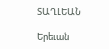ՏԱՂԼԵԱՆ

Երեւան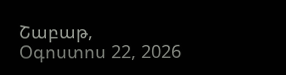Շաբաթ, Օգոստոս 22, 2026